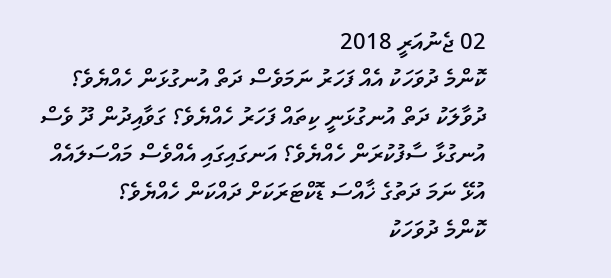02 ޖެނުއަރީ 2018
ކޮންމެ ދުވަހަކު އެއް ފަހަރު ނަމަވެސް ދަތް އުނގުޅަން ހެއްޔެވެ؟ ދުވާލަކު ދަތް އުނގުޅަނީ ކިތައް ފަހަރު ހެއްޔެވެ؟ ގަވާއިދުން ދޫ ވެސް އުނގުޅާ ސާފުކުރަން ހެއްޔެވެ؟ އަނގައިގައި އެއްވެސް މައްސަލައެއް އުޅޭ ނަމަ ދަތުގެ ޚާއްސަ ޑޮކްޓަރަކަށް ދައްކަން ހެއްޔެވެ؟
ކޮންމެ ދުވަހަކު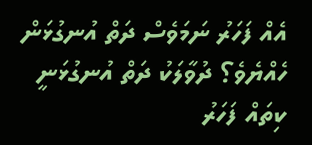އެއް ފަހަރު ނަމަވެސް ދަތް އުނގުޅަން ހެއްޔެވެ؟ ދުވާލަކު ދަތް އުނގުޅަނީ ކިތައް ފަހަރު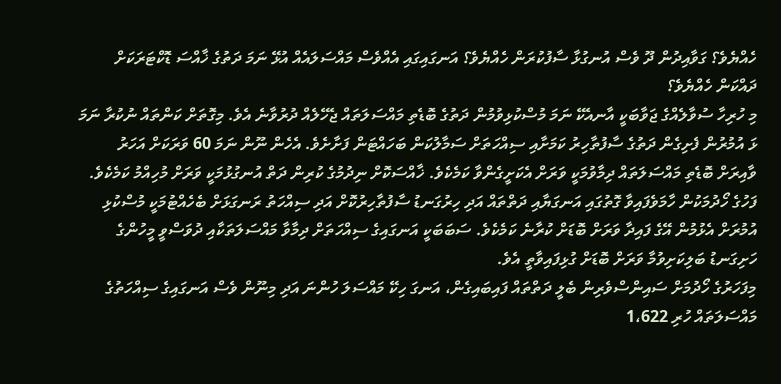ހެއްޔެވެ؟ ގަވާއިދުން ދޫ ވެސް އުނގުޅާ ސާފުކުރަން ހެއްޔެވެ؟ އަނގައިގައި އެއްވެސް މައްސަލައެއް އުޅޭ ނަމަ ދަތުގެ ޚާއްސަ ޑޮކްޓަރަކަށް ދައްކަން ހެއްޔެވެ؟
މި ހުރިހާ ސުވާލެއްގެ ޖަވާބަކީ އާނއެކޭ ނަމަ މުސްކުޅިވުމުން ދަތުގެ ބޮޑެތި މައްސަލަތައް ޖެހޭލެއް ދުރުވާނެ އެވެ. މިގޮތަށް ކަންތައް ނުކުރާ ނަމަ ޅަ އުމުރުން ފެށިގެން ދަތުގެ ސާފުތާހިރު ކަމަށާއި ސިއްހަތަށް ސަމާލުކަން ބަހައްޓަން ފަށާށެވެ. އެހެން ނޫން ނަމަ 60 ވަރަކަށް އަހަރު ވާއިރަށް ބޮޑެތި މައްސަލަތައް ދިމާވުމަކީ ވަރަށް އެކަށީގެންވާ ކަމެކެވެ. ޚާއްސަކޮށް ނިދުމުގެ ކުރިން ދަތް އުނގުޅުމަކީ ވަރަށް މުހިއްމު ކަމެކެވެ.
ފަހުގެ ހޯދުމަކުން ހާމަވެފައިވާ ގޮތުގައި އަނގަޔާއި ދަތްތައް އަދި ހިރުގަނޑު ސާފުތާހިރުކޮށް އަދި ސިއްހަތު ރަނގަޅަށް ބެހެއްޓުމަކީ މުސްކުޅި އުމުރަށް އެޅުމުން އޭގެ ފައިދާ ވަރަށް ބޮޑަށް ކުރާނެ ކަމެކެވެ. ސަބަބަކީ އަނގައިގެ ސިއްހަތަށް ދިމާވާ މައްސަލަތަކާއި ދުވަސްވީ މީހުންގެ ހަށިގަނޑު ބަލިކަށިވުމާ ވަރަށް ބޮޑަށް ގުޅިފައިވާތީ އެވެ.
މިފަހަރުގެ ހޯދުމަށް ސައިންސްވެރިން ބެލީ ދަތްތައް ފައިބައިގެން، އަނގަ ހިކޭ މައްސަލަ ހުންނަ އަދި މިނޫން ވެސް އަނގައިގެ ސިއްހަތުގެ މައްސަލަތައް ހުރި 1،622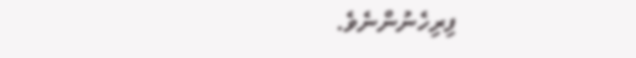ފިރިހެނުންނެވެ.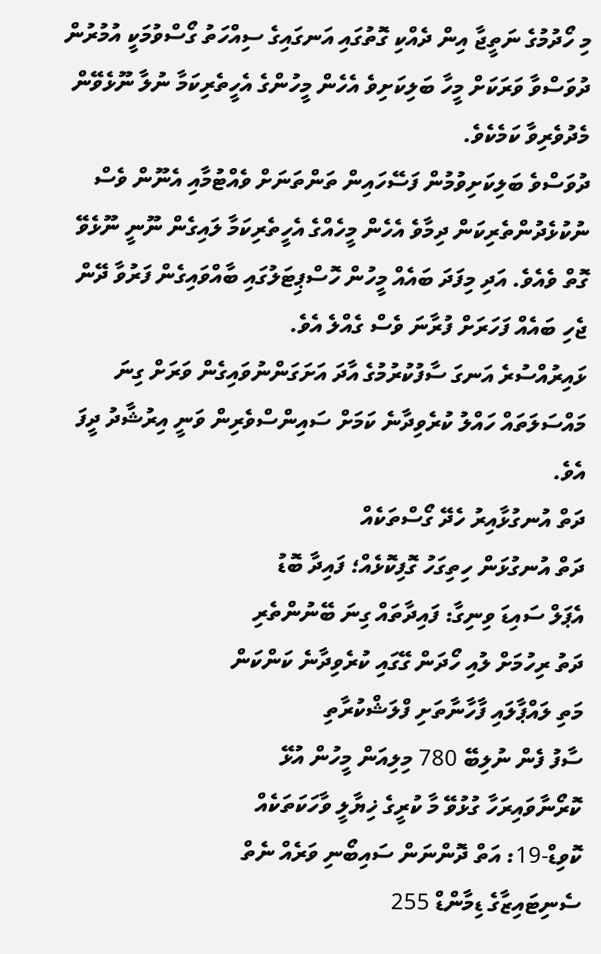މި ހޯދުމުގެ ނަތީޖާ އިން ދެއްކި ގޮތުގައި އަނގައިގެ ސިއްހަތު ގޯސްވުމަކީ އުމުރުން ދުވަސްވާ ވަރަކަށް މީހާ ބަލިކަށިވެ އެހެން މީހުންގެ އެހީތެރިކަމާ ނުލާ ނޫޅެވޭން މެދުވެރިވާ ކަމެކެވެ.
ދުވަސްވެ ބަލިކަށިވުމުން ފަސޭހައިން ތަންތަނަށް ވެއްޓުމާއި އެނޫން ވެސް ނުކުޅެދުންތެރިކަން ދިމާވެ އެހެން މީހެއްގެ އެހީތެރިކަމާ ލައިގެން ނޫނީ ނޫޅެވޭ ގޮތް ވެއެވެ. އަދި މިފަދަ ބައެއް މީހުން ހޮސްޕިޓަލުގައި ބާއްވައިގެން ފަރުވާ ދޭން ޖެހި ބައެއް ފަހަރަށް ފުރާނަ ވެސް ގެއްލެ އެވެ.
ޅައިރުއްސުރެ އަނގަ ސާފުކުރުމުގެ އާދަ އަށަގަންނުވައިގެން ވަރަށް ގިނަ މައްސަލަތައް ހައްލު ކުރެވިދާނެ ކަމަށް ސައިންސްވެރިން ވަނީ އިރުޝާދު ދީފަ އެވެ.
ދަތް އުނގުޅާއިރު ހެދޭ ގޯސްތަކެއް
ދަތް އުނގުޅަން ހިތިގަހު ގޮފިކޮޅެއް؛ ފައިދާ ބޮޑު
އެޕަލް ސައިޑަ ވިނިގާ: ފައިދާތައް ގިނަ ބޭނުންތެރި
ދަތު ރިހުމަށް ލުއި ހޯދަން ގޭގައި ކުރެވިދާނެ ކަންކަން
މަތި ލައްޕާލައި ފާހާނާތަށި ފްލަޝްކުރާތި
ސާފު ފެން ނުލިބޭ 780 މިލިއަން މީހުން އުޅޭ
ކޮރޯނާވައިރަހާ ގުޅުވޭ މާ ކުރީގެ ޚިޔާލީ ވާހަކަތަކެއް
ކޮވިޑް-19: އަތް ދޮންނަން ސައިބޯނި ވަރެއް ނެތް
ސެނިޓައިޒާގެ ޑިމާންޑް 255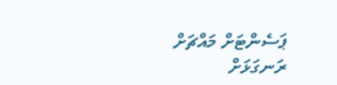ޕަސެންޓަށް މައްޗަށް
ރަނގަޅަށް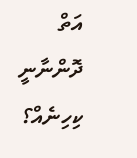އަތް ދޮންނާނީ ކިހިނެއް؟